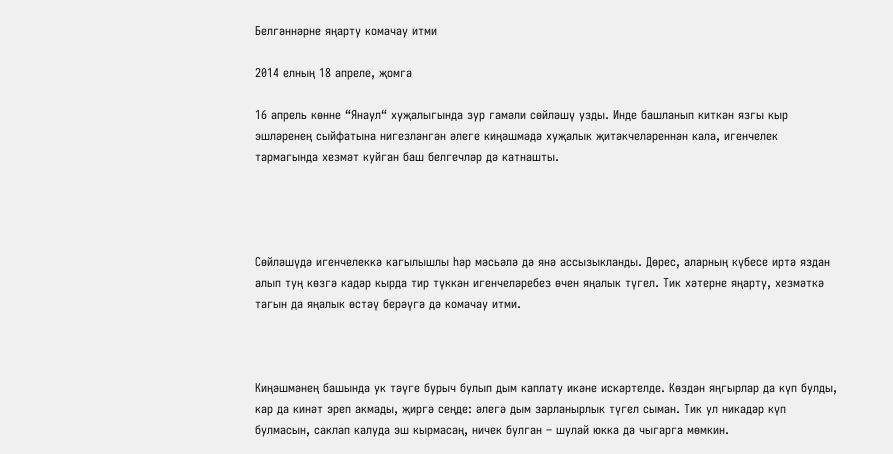Белгәннәрне яңарту комачау итми

2014 елның 18 апреле, җомга

16 апрель көнне “Янаул“ хуҗалыгында зур гамәли сөйләшү узды. Инде башланып киткән язгы кыр эшләренең сыйфатына нигезләнгән әлеге киңәшмәдә хуҗалык җитәкчеләреннән кала, игенчелек тармагында хезмәт куйган баш белгечләр дә катнашты.




Сөйләшүдә игенчелеккә кагылышлы һәр мәсьәлә дә янә ассызыкланды. Дөрес, аларның күбесе иртә яздан алып туң көзгә кадәр кырда тир түккән игенчеләребез өчен яңалык түгел. Тик хәтерне яңарту, хезмәткә тагын да яңалык өстәү берәүгә дә комачау итми.



Киңәшмәнең башында ук тәүге бурыч булып дым каплату икәне искәртелде. Көздән яңгырлар да күп булды, кар да кинәт эреп акмады, җиргә сеңде: әлегә дым зарланырлык түгел сыман. Тик ул никадәр күп булмасын, саклап калуда эш кырмасаң, ничек булган – шулай юкка да чыгарга мөмкин.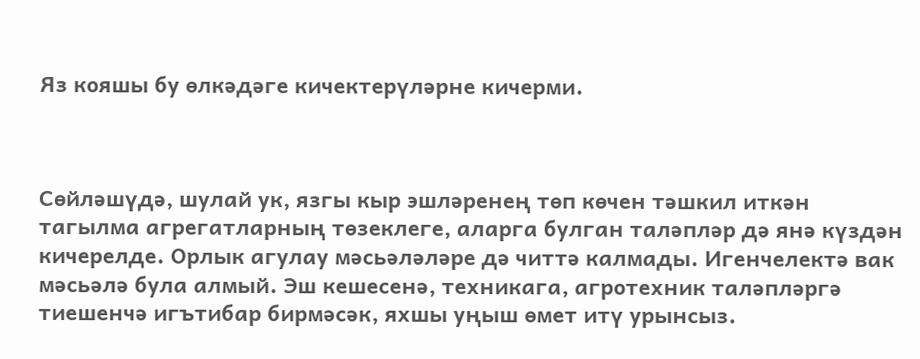Яз кояшы бу өлкәдәге кичектерүләрне кичерми.



Сөйләшүдә, шулай ук, язгы кыр эшләренең төп көчен тәшкил иткән тагылма агрегатларның төзеклеге, аларга булган таләпләр дә янә күздән кичерелде. Орлык агулау мәсьәләләре дә читтә калмады. Игенчелектә вак мәсьәлә була алмый. Эш кешесенә, техникага, агротехник таләпләргә тиешенчә игътибар бирмәсәк, яхшы уңыш өмет итү урынсыз.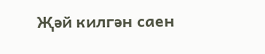Җәй килгән саен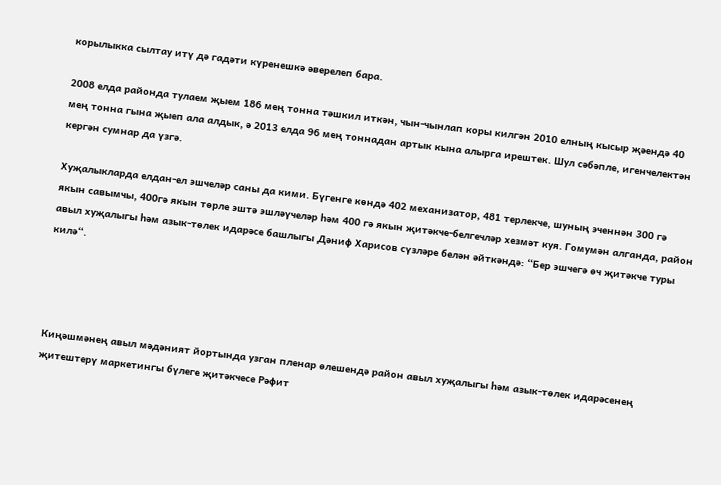корылыкка сылтау итү дә гадәти күренешкә әверелеп бара.

2008 елда районда тулаем җыем 186 мең тонна тәшкил иткән, чын-чынлап коры килгән 2010 елның кысыр җәендә 40 мең тонна гына җыеп ала алдык, ә 2013 елда 96 мең тоннадан артык кына алырга ирештек. Шул сәбәпле, игенчелектән кергән сумнар да үзгә.

Хуҗалыкларда елдан-ел эшчеләр саны да кими. Бүгенге көндә 402 механизатор, 481 терлекче, шуның эченнән 300 гә якын савымчы, 400гә якын төрле эштә эшләүчеләр һәм 400 гә якын җитәкче-белгечләр хезмәт куя. Гомумән алганда, район авыл хуҗалыгы һәм азык-төлек идарәсе башлыгы Дәниф Харисов сүзләре белән әйткәндә: “Бер эшчегә өч җитәкче туры килә“.




Киңәшмәнең авыл мәдәният йортында узган пленар өлешендә район авыл хуҗалыгы һәм азык-төлек идарәсенең җитештерү маркетингы бүлеге җитәкчесе Рәфит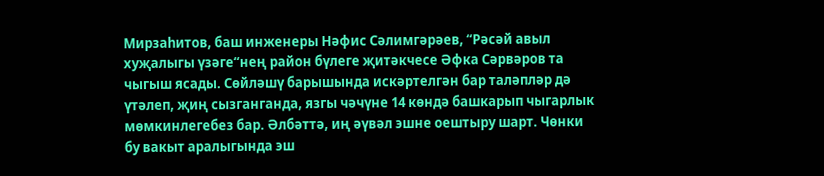Мирзаһитов, баш инженеры Нәфис Сәлимгәрәев, “Рәсәй авыл хуҗалыгы үзәге“нең район бүлеге җитәкчесе Әфка Сәрвәров та чыгыш ясады. Сөйләшү барышында искәртелгән бар таләпләр дә үтәлеп, җиң сызганганда, язгы чәчүне 14 көндә башкарып чыгарлык мөмкинлегебез бар. Әлбәттә, иң әүвәл эшне оештыру шарт. Чөнки бу вакыт аралыгында эш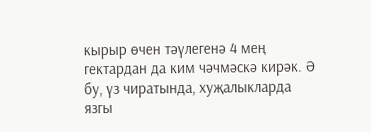кырыр өчен тәүлегенә 4 мең гектардан да ким чәчмәскә кирәк. Ә бу, үз чиратында, хуҗалыкларда язгы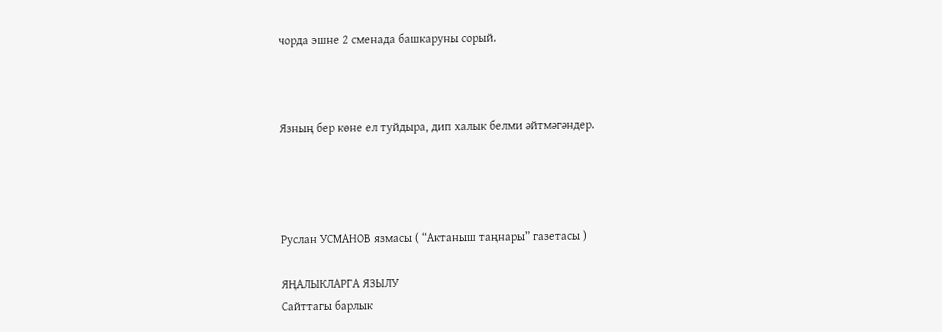чорда эшне 2 сменада башкаруны сорый.



Язның бер көне ел туйдыра, дип халык белми әйтмәгәндер.




Руслан УСМАНОВ язмасы ( “Актаныш таңнары” газетасы )

ЯҢАЛЫКЛАРГА ЯЗЫЛУ
Сайттагы барлык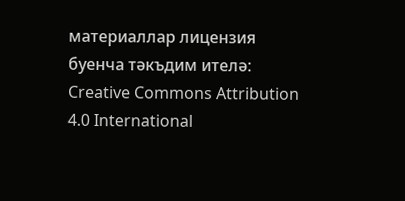материаллар лицензия буенча тәкъдим ителә:
Creative Commons Attribution 4.0 International